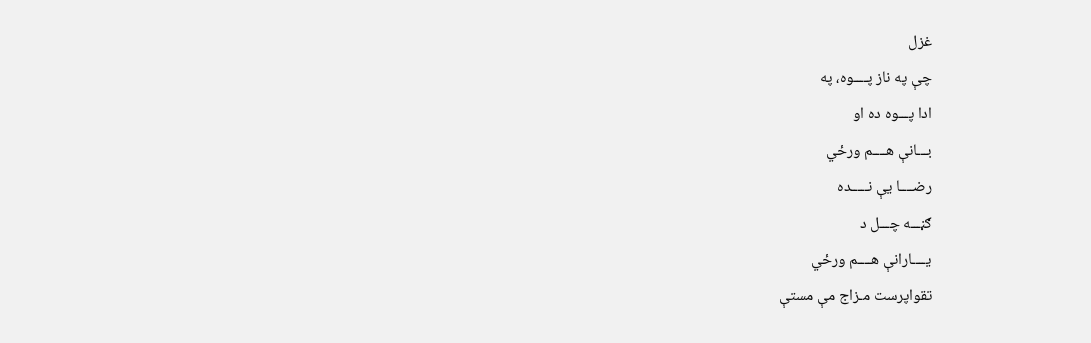غزل
چې په ناز پــــوه، په
ادا پـــوه ده او
بـــانې هــــم ورځي
رضــــا یې نـــــده
ګڼـــه چـــل د
یــــارانې هــــم ورځي
تقواپرست مـزاج مې مستې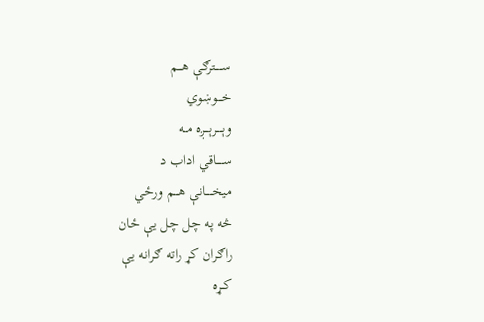ســـــترګې هـــم
خــــوښوي
وېــــرېـــږه مــه
ســـــاقي اداب د
میخـــــانې هـــم ورځي
څه په چل چل یې ځان
راګران کړ راته ګرانه یې
کــړه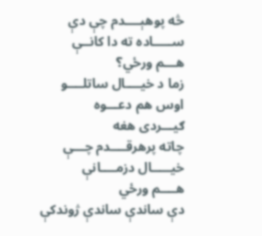څه پوهېــــدم چې دې
ســـــاده ته دا کانــې
هـــم ورځي؟
زما د خیــــال ساتلــــو
اوس هم دعـــوه
ګیـــردی هغه
چاته پرهرقــــدم چـــې
خیـــــال دزمــــانې
هــــم ورځي
دې ساندې ساندې ژوندکې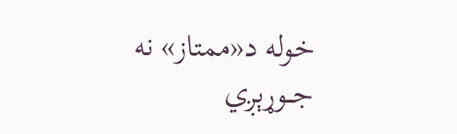خوله د«ممتاز» نه
جــوړېږي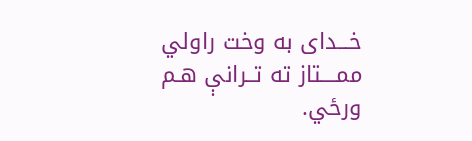خـــدای به وخت راولي
ممــــتاز ته تــرانې هـم
ورځي.